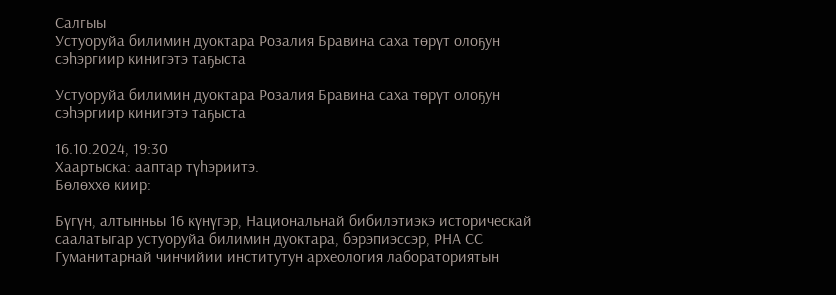Салгыы
Устуоруйа билимин дуоктара Розалия Бравина саха төрүт олоҕун сэһэргиир кинигэтэ таҕыста

Устуоруйа билимин дуоктара Розалия Бравина саха төрүт олоҕун сэһэргиир кинигэтэ таҕыста

16.10.2024, 19:30
Хаартыска: ааптар түһэриитэ.
Бөлөххө киир:

Бүгүн, алтынньы 16 күнүгэр, Национальнай бибилэтиэкэ историческай саалатыгар устуоруйа билимин дуоктара, бэрэпиэссэр, РНА СС Гуманитарнай чинчийии институтун археология лабораториятын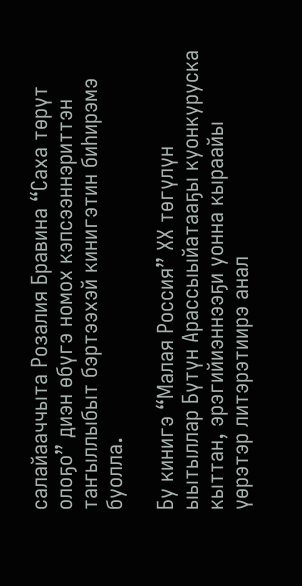салайааччыта Розалия Бравина “Саха төрүт олоҕо” диэн өбүгэ номох кэпсээннэриттэн таҥыллыбыт бэртээхэй кинигэтин биһирэмэ буолла.

Бу кинигэ “Малая Россия” ХХ төгүлүн ыытыллар Бүтүн Арассыыйатааҕы куонкуруска кыттан, эрэгийиэннээҕи уонна кыраайы үөрэтэр литэрэтиирэ анал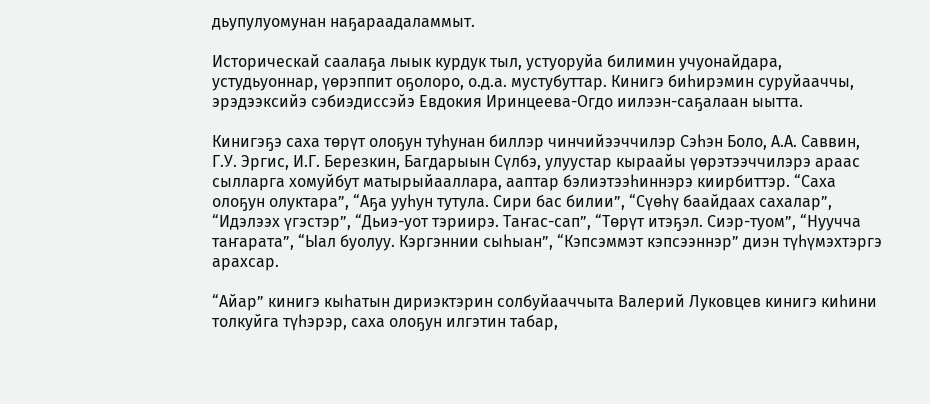дьупулуомунан наҕараадаламмыт.

Историческай саалаҕа лыык курдук тыл, устуоруйа билимин учуонайдара, устудьуоннар, үөрэппит оҕолоро, о.д.а. мустубуттар. Кинигэ биһирэмин суруйааччы, эрэдээксийэ сэбиэдиссэйэ Евдокия Иринцеева-Огдо иилээн-саҕалаан ыытта.

Кинигэҕэ саха төрүт олоҕун туһунан биллэр чинчийээччилэр Сэһэн Боло, А.А. Саввин, Г.У. Эргис, И.Г. Березкин, Багдарыын Сүлбэ, улуустар кыраайы үөрэтээччилэрэ араас сылларга хомуйбут матырыйааллара, ааптар бэлиэтээһиннэрэ киирбиттэр. “Саха олоҕун олуктара”, “Аҕа ууһун тутула. Сири бас билии”, “Сүөһү баайдаах сахалар”, “Идэлээх үгэстэр”, “Дьиэ-уот тэриирэ. Таҥас-сап”, “Төрүт итэҕэл. Сиэр-туом”, “Нуучча таҥарата”, “Ыал буолуу. Кэргэннии сыһыан”, “Кэпсэммэт кэпсээннэр” диэн түһүмэхтэргэ арахсар.

“Айар” кинигэ кыһатын дириэктэрин солбуйааччыта Валерий Луковцев кинигэ киһини толкуйга түһэрэр, саха олоҕун илгэтин табар,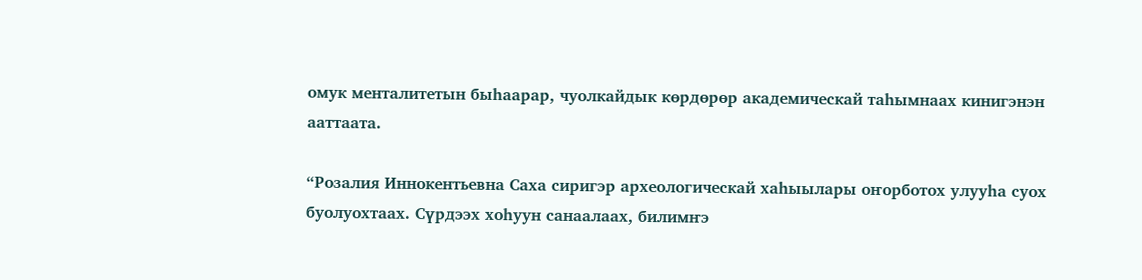омук менталитетын быһаарар, чуолкайдык көрдөрөр академическай таһымнаах кинигэнэн ааттаата.

“Розалия Иннокентьевна Саха сиригэр археологическай хаһыылары оҥорботох улууһа суох буолуохтаах. Сүрдээх хоһуун санаалаах, билимҥэ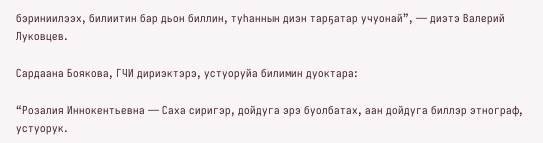бэриниилээх, билиитин бар дьон биллин, туһаннын диэн тарҕатар учуонай”, — диэтэ Валерий Луковцев.

Сардаана Боякова, ГЧИ дириэктэрэ, устуоруйа билимин дуоктара:

“Розалия Иннокентьевна — Саха сиригэр, дойдуга эрэ буолбатах, аан дойдуга биллэр этнограф, устуорук.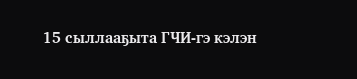15 сыллааҕыта ГЧИ-гэ кэлэн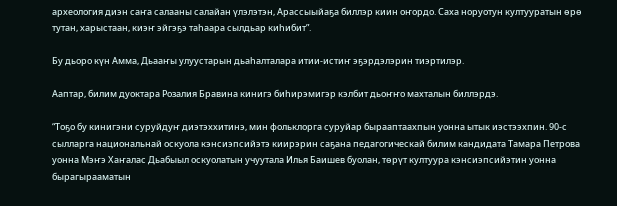археология диэн саҥа салааны салайан үлэлэтэн, Арассыыйаҕа биллэр киин оҥордо. Саха норуотун култууратын өрө тутан, харыстаан, киэҥ эйгэҕэ таһаара сылдьар киһибит”.

Бу дьоро күн Амма, Дьааҥы улуустарын дьаһалталара итии-истиҥ эҕэрдэлэрин тиэртилэр.

Ааптар, билим дуоктара Розалия Бравина кинигэ биһирэмигэр кэлбит дьоҥҥо махталын биллэрдэ.

“Тоҕо бу кинигэни суруйдуҥ диэтэххитинэ, мин фольклорга суруйар бырааптаахпын уонна ытык иэстээхпин. 90-с сылларга национальнай оскуола кэнсиэпсийэтэ киирэрин саҕана педагогическай билим кандидата Тамара Петрова уонна Мэҥэ Хаҥалас Дьабыыл оскуолатын учуутала Илья Баишев буолан, төрүт култуура кэнсиэпсийэтин уонна бырагырааматын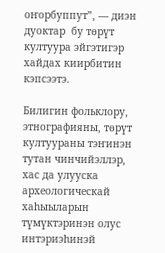оҥорбуппут”, — диэн дуоктар  бу төрүт култуура эйгэтигэр хайдах киирбитин кэпсээтэ.

Билигин фольклору, этнографияны, төрүт култуураны тэҥинэн тутан чинчийэллэр, хас да улууска археологическай хаһыыларын түмүктэринэн олус интэриэһинэй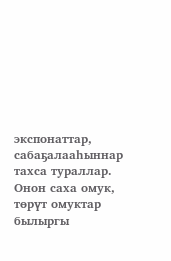экспонаттар, сабаҕалааһыннар тахса тураллар. Онон саха омук, төрүт омуктар былыргы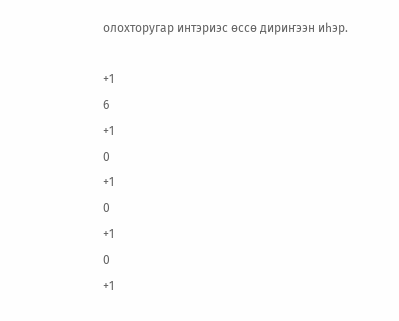олохторугар интэриэс өссө дириҥээн иһэр.

+1
6
+1
0
+1
0
+1
0
+1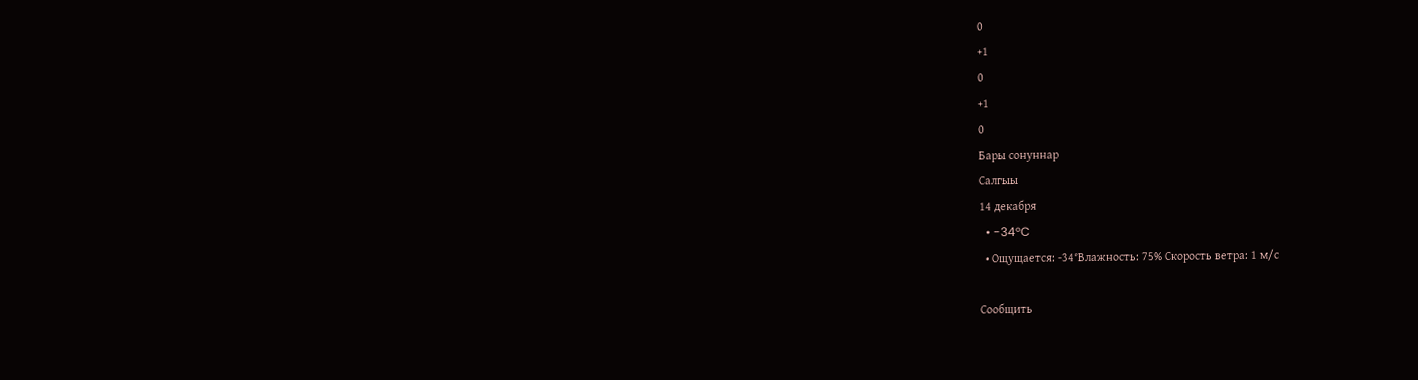0
+1
0
+1
0
Бары сонуннар
Салгыы
14 декабря
  • -34°C
  • Ощущается: -34°Влажность: 75% Скорость ветра: 1 м/с

Сообщить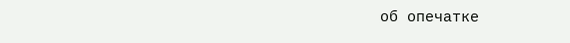об опечатке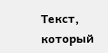Текст, который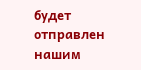будет отправлен нашим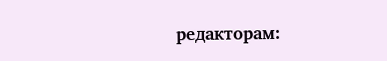редакторам: